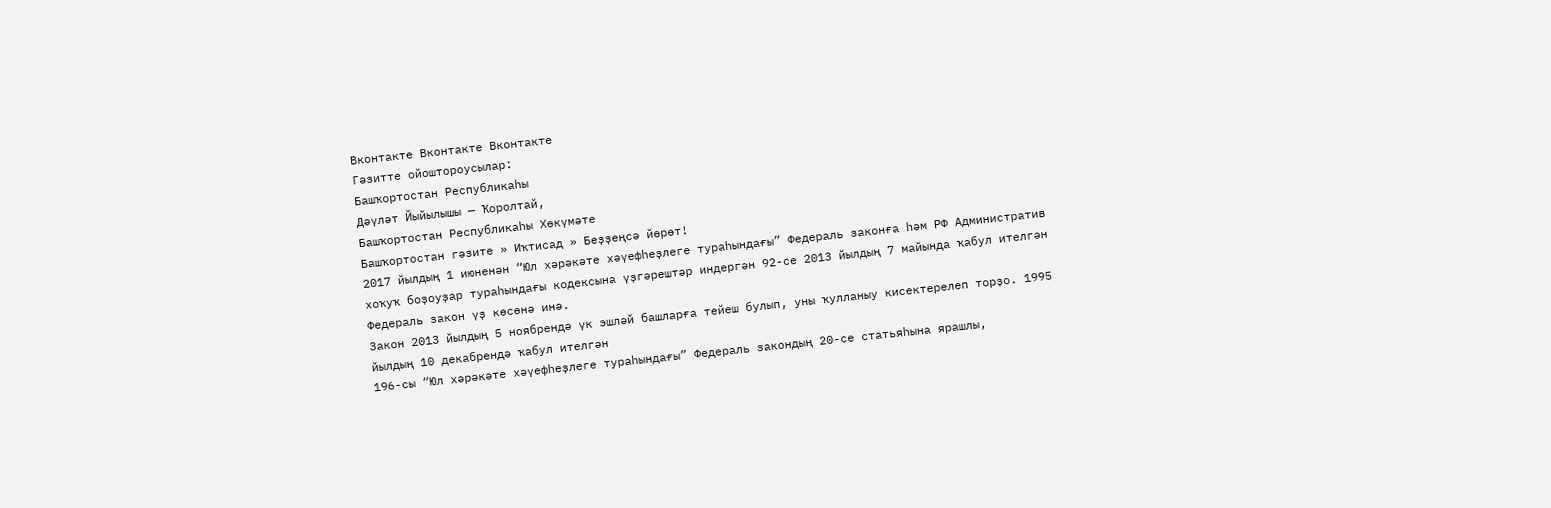Вконтакте Вконтакте Вконтакте
Гәзитте ойоштороусылар:
Башҡортостан Республикаһы
Дәүләт Йыйылышы — Ҡоролтай,
Башҡортостан Республикаһы Хөкүмәте
Башҡортостан гәзите » Иҡтисад » Беҙҙеңсә йөрөт!
2017 йылдың 1 июненән “Юл хәрәкәте хәүефһеҙлеге тураһындағы” Федераль законға һәм РФ Административ хоҡуҡ боҙоуҙар тураһындағы кодексына үҙгәрештәр индергән 92-се 2013 йылдың 7 майында ҡабул ителгән Федераль закон үҙ көсөнә инә.
Закон 2013 йылдың 5 ноябрендә үк эшләй башларға тейеш булып, уны ҡулланыу кисектерелеп торҙо. 1995 йылдың 10 декабрендә ҡабул ителгән
196-сы “Юл хәрәкәте хәүефһеҙлеге тураһындағы” Федераль закондың 20-се статьяһына ярашлы,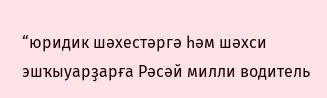“юридик шәхестәргә һәм шәхси эшҡыуарҙарға Рәсәй милли водитель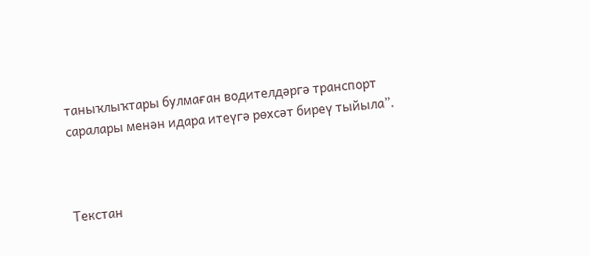таныҡлыҡтары булмаған водителдәргә транспорт саралары менән идара итеүгә рөхсәт биреү тыйыла”.



Текстан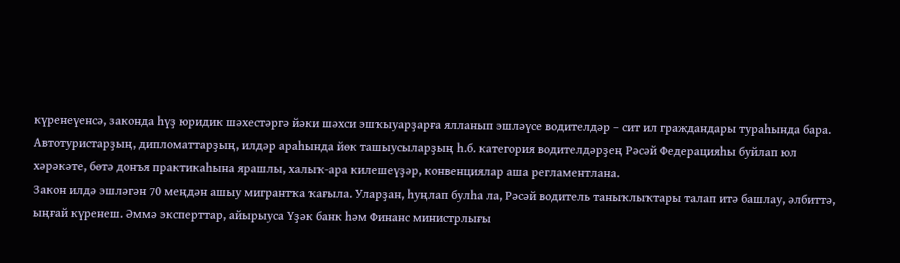күренеүенсә, законда һүҙ юридик шәхестәргә йәки шәхси эшҡыуарҙарға ялланып эшләүсе водителдәр – сит ил граждандары тураһында бара. Автотуристарҙың, дипломаттарҙың, илдәр араһында йөк ташыусыларҙың һ.б. категория водителдәрҙең Рәсәй Федерацияһы буйлап юл хәрәкәте, бөтә донъя практикаһына ярашлы, халыҡ-ара килешеүҙәр, конвенциялар аша регламентлана.
Закон илдә эшләгән 70 меңдән ашыу мигрантҡа ҡағыла. Уларҙан, һуңлап булһа ла, Рәсәй водитель таныҡлыҡтары талап итә башлау, әлбиттә, ыңғай күренеш. Әммә эксперттар, айырыуса Үҙәк банк һәм Финанс министрлығы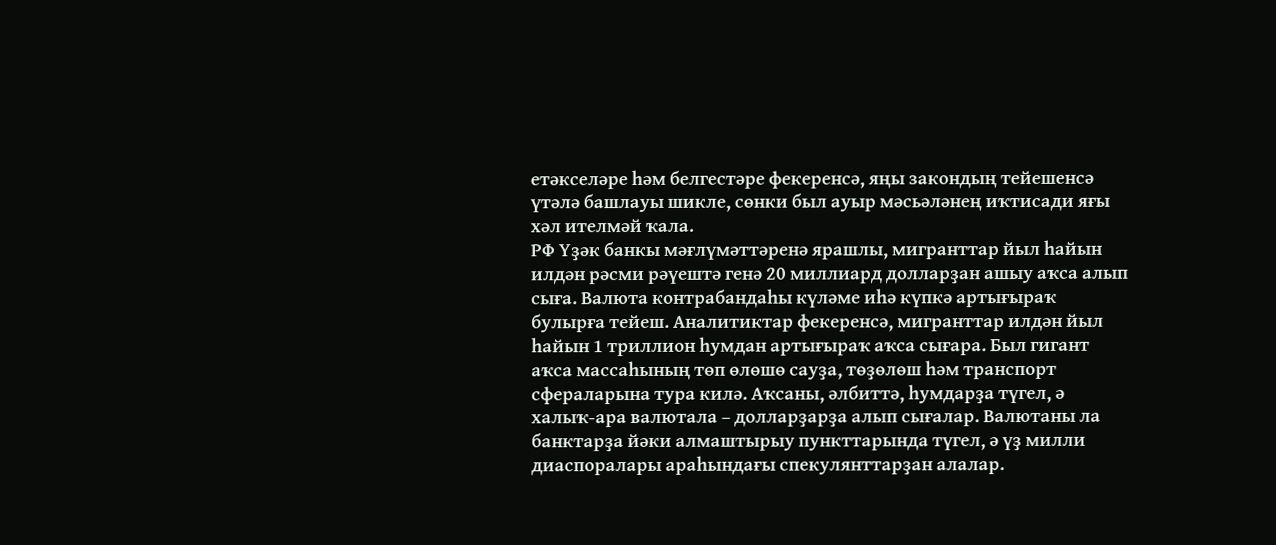етәкселәре һәм белгестәре фекеренсә, яңы закондың тейешенсә үтәлә башлауы шикле, сөнки был ауыр мәсьәләнең иҡтисади яғы хәл ителмәй ҡала.
РФ Үҙәк банкы мәғлүмәттәренә ярашлы, мигранттар йыл һайын илдән рәсми рәүештә генә 20 миллиард долларҙан ашыу аҡса алып сыға. Валюта контрабандаһы күләме иһә күпкә артығыраҡ булырға тейеш. Аналитиктар фекеренсә, мигранттар илдән йыл һайын 1 триллион һумдан артығыраҡ аҡса сығара. Был гигант аҡса массаһының төп өлөшө сауҙа, төҙөлөш һәм транспорт сфераларына тура килә. Аҡсаны, әлбиттә, һумдарҙа түгел, ә халыҡ-ара валютала – долларҙарҙа алып сығалар. Валютаны ла банктарҙа йәки алмаштырыу пункттарында түгел, ә үҙ милли диаспоралары араһындағы спекулянттарҙан алалар.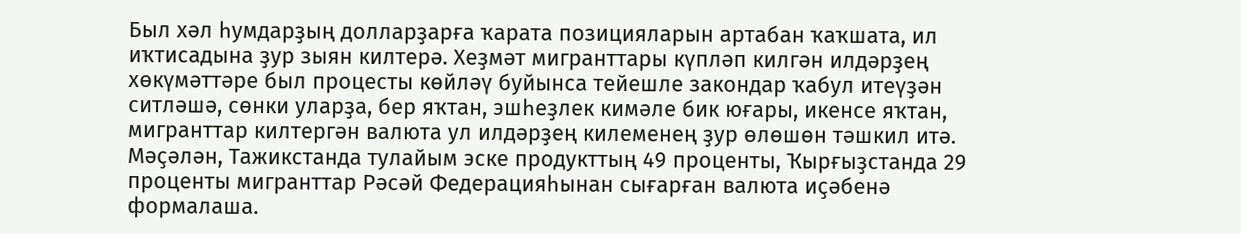Был хәл һумдарҙың долларҙарға ҡарата позицияларын артабан ҡаҡшата, ил иҡтисадына ҙур зыян килтерә. Хеҙмәт мигранттары күпләп килгән илдәрҙең хөкүмәттәре был процесты көйләү буйынса тейешле закондар ҡабул итеүҙән ситләшә, сөнки уларҙа, бер яҡтан, эшһеҙлек кимәле бик юғары, икенсе яҡтан, мигранттар килтергән валюта ул илдәрҙең килеменең ҙур өлөшөн тәшкил итә. Мәҫәлән, Тажикстанда тулайым эске продукттың 49 проценты, Ҡырғыҙстанда 29 проценты мигранттар Рәсәй Федерацияһынан сығарған валюта иҫәбенә формалаша.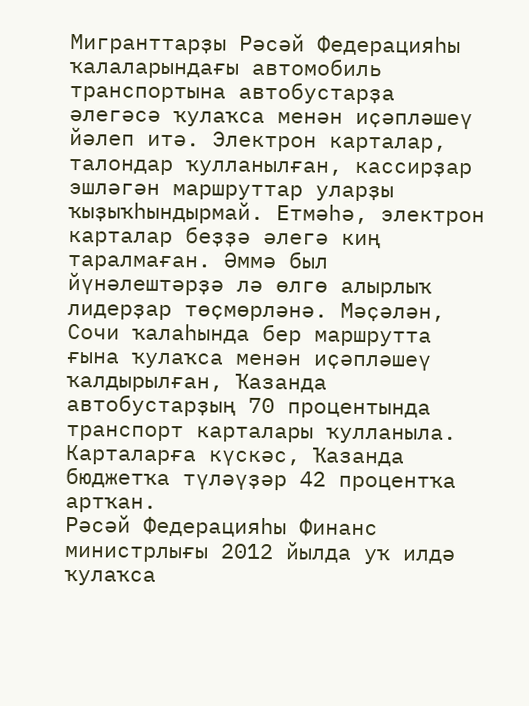Мигранттарҙы Рәсәй Федерацияһы ҡалаларындағы автомобиль транспортына автобустарҙа әлегәсә ҡулаҡса менән иҫәпләшеү йәлеп итә. Электрон карталар, талондар ҡулланылған, кассирҙар эшләгән маршруттар уларҙы ҡыҙыҡһындырмай. Етмәһә, электрон карталар беҙҙә әлегә киң таралмаған. Әммә был йүнәлештәрҙә лә өлгө алырлыҡ лидерҙар төҫмөрләнә. Мәҫәлән, Сочи ҡалаһында бер маршрутта ғына ҡулаҡса менән иҫәпләшеү ҡалдырылған, Ҡазанда автобустарҙың 70 процентында транспорт карталары ҡулланыла. Карталарға күскәс, Ҡазанда бюджетҡа түләүҙәр 42 процентҡа артҡан.
Рәсәй Федерацияһы Финанс министрлығы 2012 йылда уҡ илдә ҡулаҡса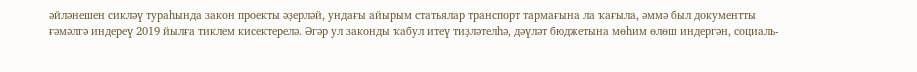әйләнешен сикләү тураһында закон проекты әҙерләй, ундағы айырым статьялар транспорт тармағына ла ҡағыла, әммә был документты ғәмәлгә индереү 2019 йылға тиклем кисектерелә. Әгәр ул законды ҡабул итеү тиҙләтелһә, дәүләт бюджетына мөһим өлөш индергән, социаль-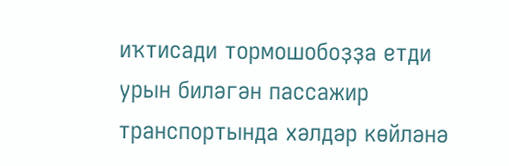иҡтисади тормошобоҙҙа етди урын биләгән пассажир транспортында хәлдәр көйләнә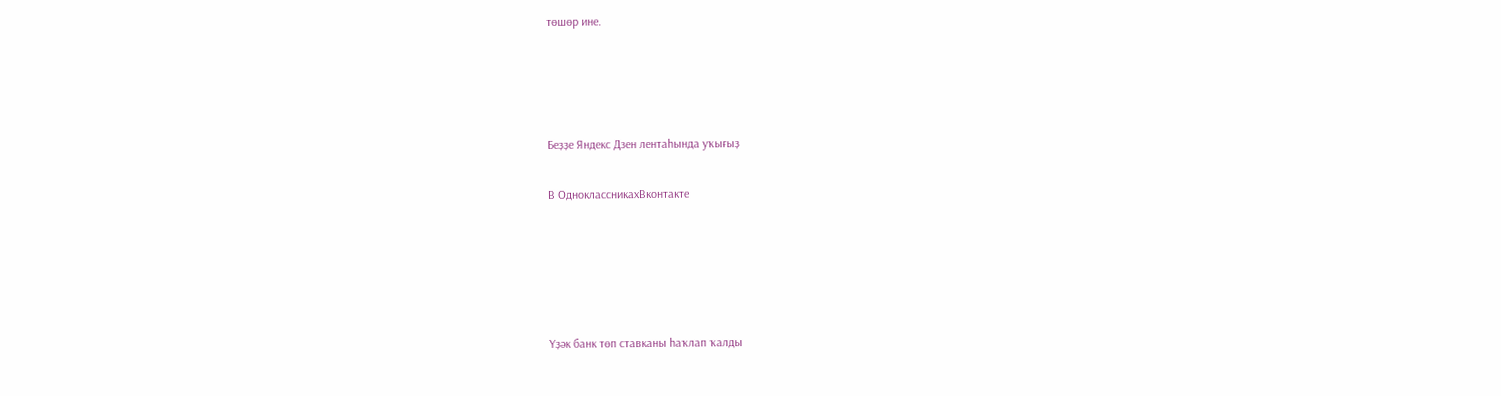төшөр ине.




Беҙҙе Яндекс Дзен лентаһында уҡығыҙ

В ОдноклассникахВконтакте





Үҙәк банк төп ставканы һаҡлап ҡалды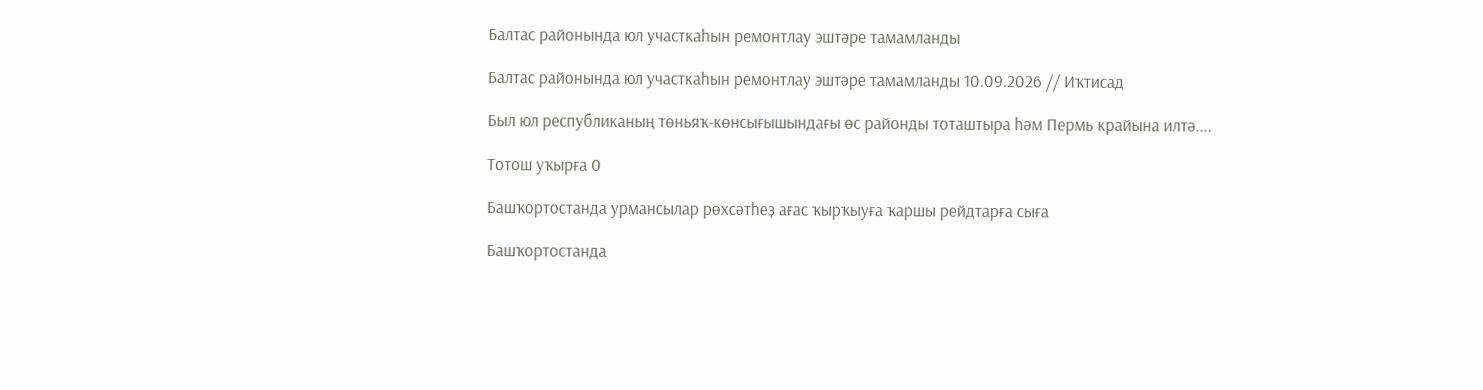Балтас районында юл участкаһын ремонтлау эштәре тамамланды

Балтас районында юл участкаһын ремонтлау эштәре тамамланды 10.09.2026 // Иҡтисад

Был юл республиканың төньяҡ-көнсығышындағы өс районды тоташтыра һәм Пермь крайына илтә....

Тотош уҡырға 0

Башҡортостанда урмансылар рөхсәтһеҙ ағас ҡырҡыуға ҡаршы рейдтарға сыға

Башҡортостанда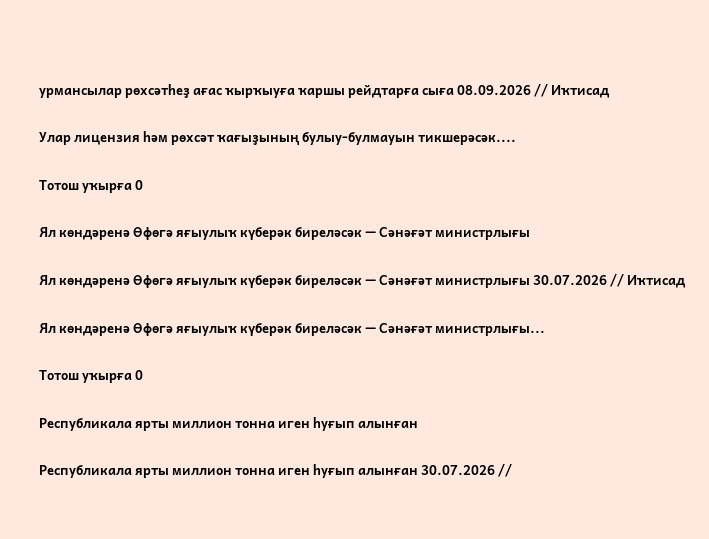урмансылар рөхсәтһеҙ ағас ҡырҡыуға ҡаршы рейдтарға сыға 08.09.2026 // Иҡтисад

Улар лицензия һәм рөхсәт ҡағыҙының булыу-булмауын тикшерәсәк....

Тотош уҡырға 0

Ял көндәренә Өфөгә яғыулыҡ күберәк биреләсәк — Сәнәғәт министрлығы

Ял көндәренә Өфөгә яғыулыҡ күберәк биреләсәк — Сәнәғәт министрлығы 30.07.2026 // Иҡтисад

Ял көндәренә Өфөгә яғыулыҡ күберәк биреләсәк — Сәнәғәт министрлығы...

Тотош уҡырға 0

Республикала ярты миллион тонна иген һуғып алынған

Республикала ярты миллион тонна иген һуғып алынған 30.07.2026 //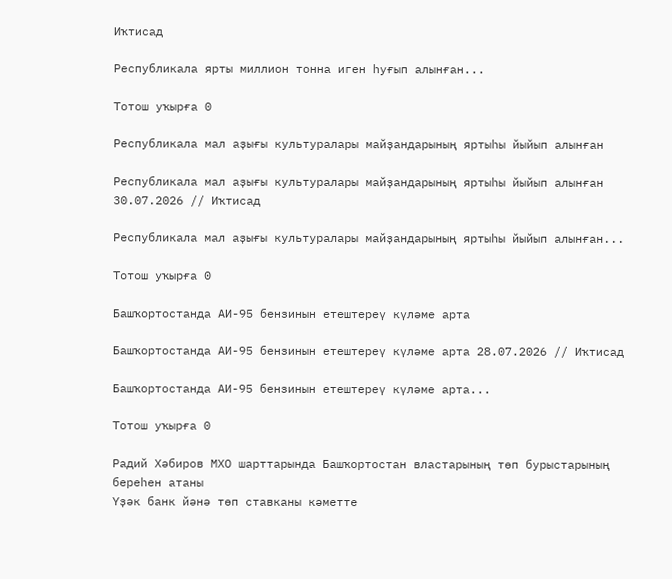Иҡтисад

Республикала ярты миллион тонна иген һуғып алынған...

Тотош уҡырға 0

Республикала мал аҙығы культуралары майҙандарының яртыһы йыйып алынған

Республикала мал аҙығы культуралары майҙандарының яртыһы йыйып алынған 30.07.2026 // Иҡтисад

Республикала мал аҙығы культуралары майҙандарының яртыһы йыйып алынған...

Тотош уҡырға 0

Башҡортостанда АИ-95 бензинын етештереү күләме арта

Башҡортостанда АИ-95 бензинын етештереү күләме арта 28.07.2026 // Иҡтисад

Башҡортостанда АИ-95 бензинын етештереү күләме арта...

Тотош уҡырға 0

Радий Хәбиров МХО шарттарында Башҡортостан властарының төп бурыстарының береһен атаны
Үҙәк банк йәнә төп ставканы кәметте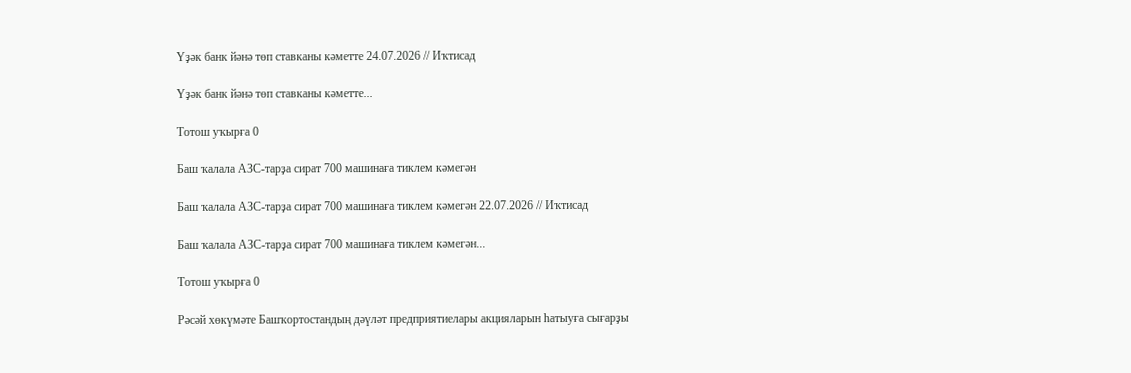Үҙәк банк йәнә төп ставканы кәметте 24.07.2026 // Иҡтисад

Үҙәк банк йәнә төп ставканы кәметте...

Тотош уҡырға 0

Баш ҡалала АЗС-тарҙа сират 700 машинаға тиклем кәмегән

Баш ҡалала АЗС-тарҙа сират 700 машинаға тиклем кәмегән 22.07.2026 // Иҡтисад

Баш ҡалала АЗС-тарҙа сират 700 машинаға тиклем кәмегән...

Тотош уҡырға 0

Рәсәй хөкүмәте Башҡортостандың дәүләт предприятиелары акцияларын һатыуға сығарҙы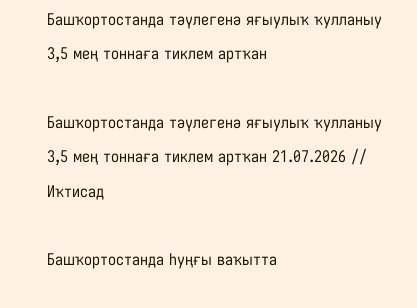Башҡортостанда тәүлегенә яғыулыҡ ҡулланыу 3,5 мең тоннаға тиклем артҡан

Башҡортостанда тәүлегенә яғыулыҡ ҡулланыу 3,5 мең тоннаға тиклем артҡан 21.07.2026 // Иҡтисад

Башҡортостанда һуңғы ваҡытта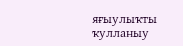яғыулыҡты ҡулланыу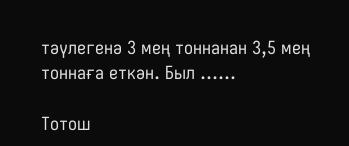тәүлегенә 3 мең тоннанан 3,5 мең тоннаға еткән. Был ......

Тотош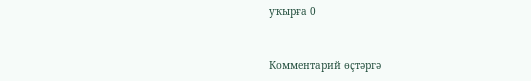уҡырға 0


Комментарий өҫтәргә